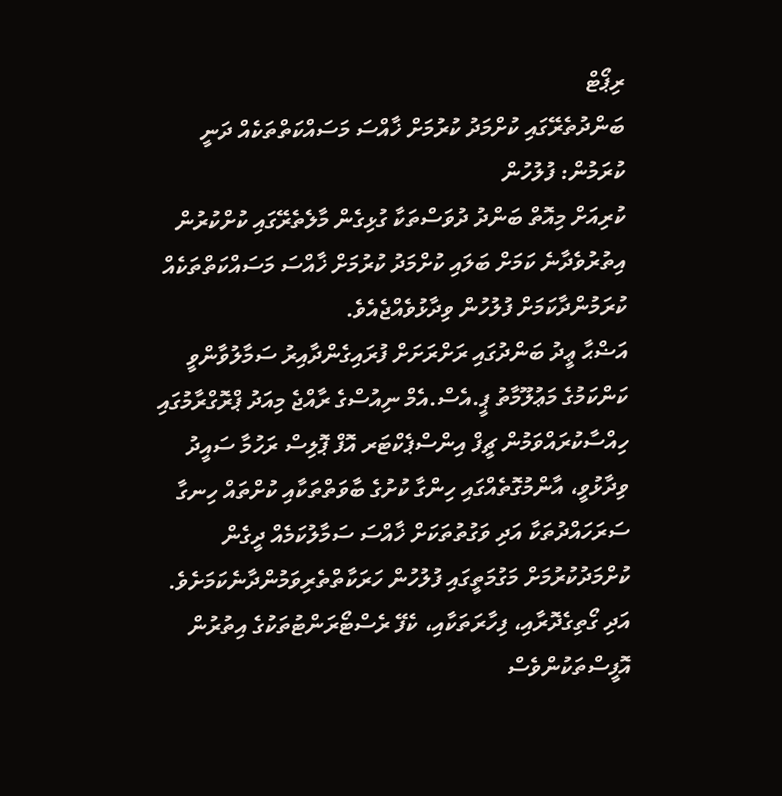ރިޕޯޓް
ބަންދުތެރޭގައި ކުށްމަދު ކުރުމަށް ޚާއްސަ މަސައްކަތްތަކެއް ދަނީ ކުރަމުން: ފުލުހުން
ކުރިއަށް މިއޮތް ބަންދު ދުވަސްތަކާ ގުޅިގެން މާލެތެރޭގައި ކުށްކުރުން އިތުރުވެދާނެ ކަމަށް ބަލައި ކުށްމަދު ކުރުމަށް ޚާއްސަ މަސައްކަތްތަކެއް ކުރަމުންދާކަމަށް ފުލުހުން ވިދާޅުވެއްޖެއެވެ.
އަޟްޙާ ޢީދު ބަންދުގައި ރަށްރަށަށް ފުރައިގެންދާއިރު ސަމާލުވާންވީ ކަންކަމުގެ މަޢުލޫމާތު ޕީ.އެސް.އެމް ނިއުސްގެ ރާއްޖެ މިއަދު ޕްރޮގްރާމުގައި ހިއްސާކުރައްވަމުން ޗީފް އިންސްޕެކްޓަރ އޮފް ޕޮލިސް ރަހުމާ ސައީދު ވިދާޅުވީ، އާންމުގޮތެއްގައި ހިންގާ ކުށުގެ ބާވަތްތަކާއި ކުށްތައް ހިނގާ ސަރަހައްދުތަކާ އަދި ވަގުތުތަކަށް ޚާއްސަ ސަމާލުކަމެއް ދީގެން ކުށްމަދުކުރުމަށް މަގުމަތީގައި ފުލުހުން ހަރަކާތްތެރިވަމުންދާނެކަމަށެވެ. އަދި ގޯތިގެދޮރާއި، ފިހާރަތަކާއި، ކެފޭ ރެސްޓޯރަންޓުތަކުގެ އިތުރުން އޮފީސްތަކުންވެސް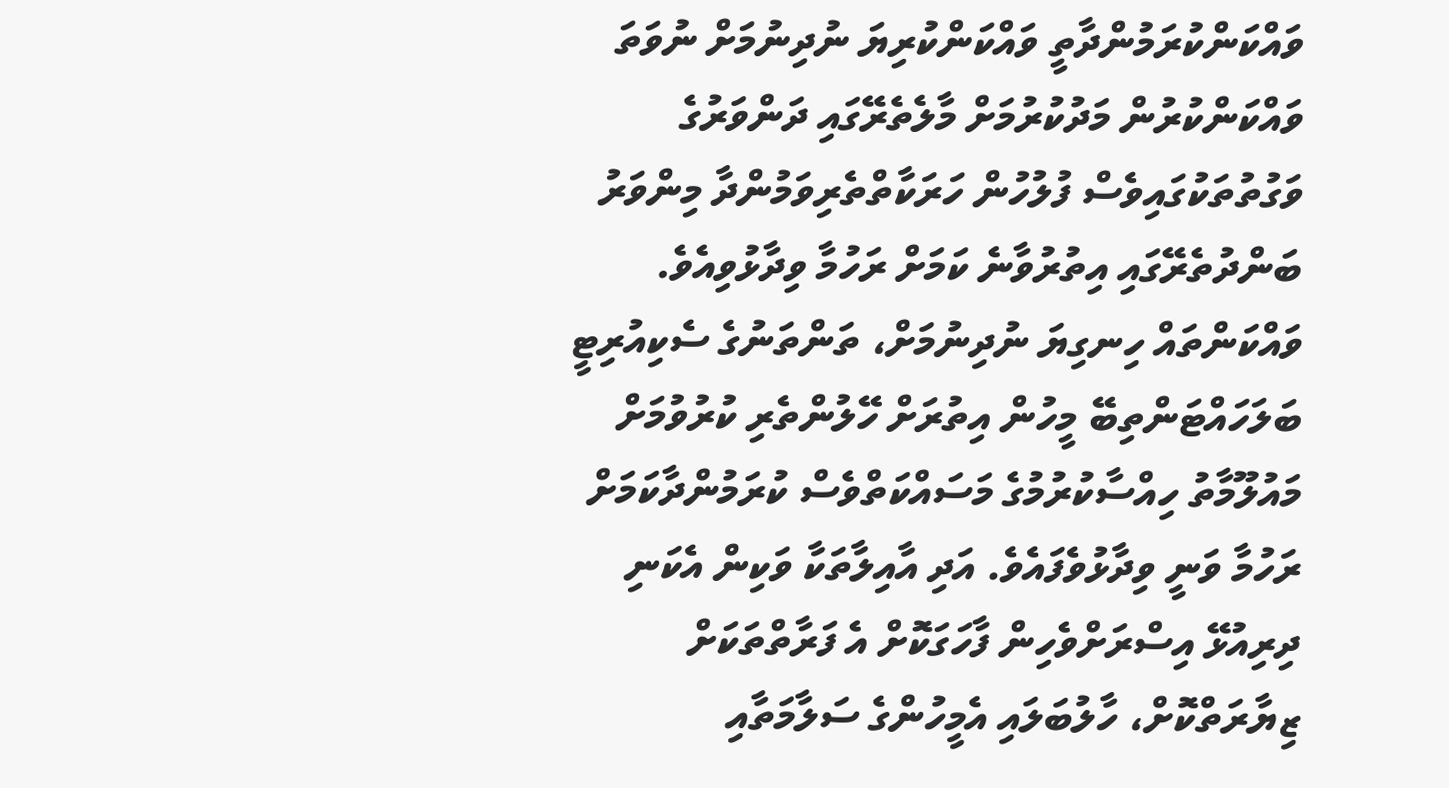ވައްކަންކުރަމުންދާތީ ވައްކަންކުރިޔަ ނުދިނުމަށް ނުވަތަ ވައްކަންކުރުން މަދުކުރުމަށް މާލެތެރޭގައި ދަންވަރުގެ ވަގުތުތަކުގައިވެސް ފުލުހުން ހަރަކާތްތެރިވަމުންދާ މިންވަރު ބަންދުތެރޭގައި އިތުރުވާނެ ކަމަށް ރަހުމާ ވިދާޅުވިއެވެ.
ވައްކަންތައް ހިނގިޔަ ނުދިނުމަށް، ތަންތަނުގެ ސެކިއުރިޓީ ބަލަހައްޓަންތިބޭ މީހުން އިތުރަށް ހޭލުންތެރި ކުރުވުމަށް މައުލޫމާތު ހިއްސާކުރުމުގެ މަސައްކަތްވެސް ކުރަމުންދާކަމަށް ރަހުމާ ވަނީ ވިދާޅުވެފައެވެ. އަދި އާއިލާތަކާ ވަކިން އެކަނި ދިރިއުޅޭ އިސްރަށްވެހިން ފާހަގަކޮށް އެ ފަރާތްތަކަށް ޒިޔާރަތްކޮށް، ހާލުބަލައި އެމީހުންގެ ސަލާމަތާއި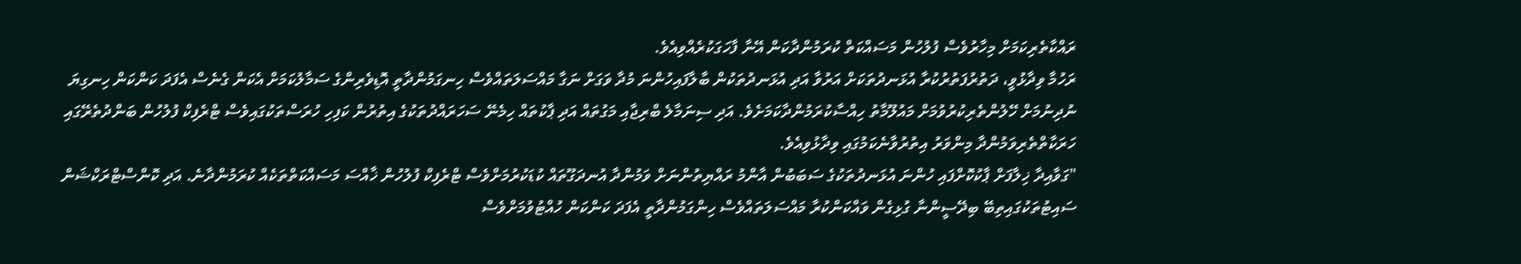ރައްކާތެރިކަމަށް މިހާރުވެސް ފުލުހުން މަސައްކަތް ކުރަމުންދާކަން އޭނާ ފާހަގަކުރެއްވިއެވެ.
ރަހުމާ ވިދާޅުވީ، ދަތުރުފަތުރުކުރާ އުޅަނދުތަކަށް އަރުވާ އަދި އުޅަނދުތަކުން ބާލާފައިހުންނަ މުދާ ވަގަށް ނަގާ މައްސަލަތައްވެސް ހިނގަމުންދާތީ އޮޑިވެރިންގެ ސަމާލުކަމަށް އެކަން ގެނެސް އެފަދަ ކަންކަން ހިނގިޔަ ނުދިނުމަށް ހޭލުންތެރިކުރުވުމަށް މައުލޫމާތު ހިއްސާކުރަމުންދާކަމަށެވެ. އަދި ސިނަމާލެ ބްރިޖާއި މަގުތައް އަދި ޕާކުތައް ހިމެނޭ ސަހަރައްދުތަކުގެ އިތުރުން ކަފިހި ހުރަސްތަކުގައިވެސް ޓްރެފިކް ފުލުހުން ބަންދުތެރޭގައި ހަރަކާތްތެރިވަމުންދާ މިންވަރު އިތުރުވާނެކަމުގައި ވިދާޅުވިއެވެ.
"ގަވާއިދާ ޚިލާފަށް ޕާކުކޮށްފައި ހުންނަ އުޅަނދުތަކުގެ ސަބަބުން އާންމު ރައްޔިތުންނަށް ވަމުންދާ އުނދަގޫތައް ކުޑަކުރުމަށްވެސް ޓްރެފިކް ފުލުހުން ޚާއްސަ މަސައްކަތްތަކެއް ކުރަމުންދާނެ. އަދި ކޮންސްޓްރަކްޝަން ސައިޓުތަކުގައިތިބޭ ބިދޭސީންނާ ގުޅިގެން ވައްކަންކުރާ މައްސަލަތައްވެސް ހިންގަމުންދާތީ އެފަދަ ކަންކަން ހުއްޓުވުމަށްވެސް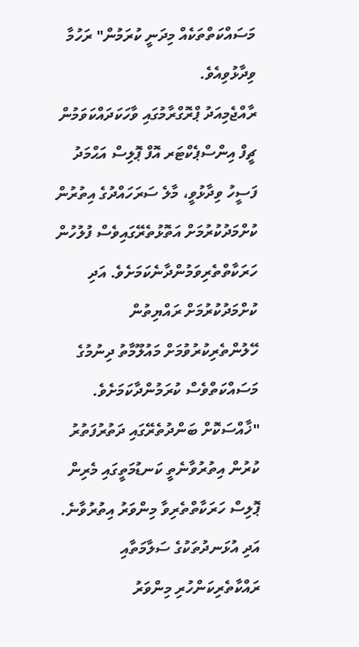މަސައްކަތްތަކެއް މިދަނީ ކުރަމުން" ރަހުމާ ވިދާޅުވިއެވެ.
ރާއްޖެމިއަދު ޕްރޮގްރާމުގައި ވާހަކަދައްކަވަމުން ޗީފް އިންސްޕެކްޓަރ އޮފް ޕޮލިސް އަޙްމަދު ފަސީހު ވިދާޅުވީ، މާލެ ސަރަހައްދުގެ އިތުރުން ކުށްމަދުކުރުމަށް އަތޮޅުތެރޭގައިވެސް ފުލުހުން ހަރަކާތްތެރިވަމުންދާނެކަމަށެވެ. އަދި ކުށްމަދުކުރުމަށް ރައްޔިތުން ހޭލުންތެރިކުރުވުމަށް މައުލޫމާތު ދިނުމުގެ މަސައްކަތްވެސް ކުރަމުންދާކަމަށެވެ.
"ޚާއްސަކޮށް ބަންދުތެރޭގައި ދަތުރުފަތުރު ކުރުން އިތުރުވާނެތީ ކަނޑުމަތީގައި މެރިން ޕޮލިސް ހަރަކާތްތެރިވާ މިންވަރު އިތުރުވާނެ. އަދި އުޅަނދުތަކުގެ ސަލާމަތާއި ރައްކާތެރިކަންހުރި މިންވަރު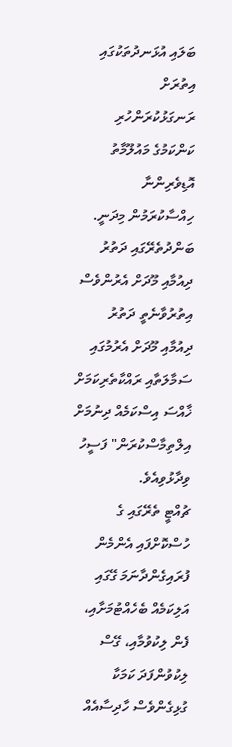ބަލައި އުޅަނދުތަކުގައި އިތުރަށް ރަނގަޅުކުރަންހުރި ކަންކަމުގެ މައުލޫމާތު އޮޑިވެރިންނާ ހިއްސާކުރަމުން މިދަނީ. ބަންދުތެރޭގައި ދަތުރު ދިއުމާއި މޫދަށް އެރުންވެސް އިތުރުވާނެތީ ދަތުރު ދިއުމާއި މޫދަށް އެރުމުގައި ސަމާލަތާއި ރައްކާތެރިކަމަށް ޚާއްސަ އިސްކަމެއް ދިނުމަށް އިލްތިމާސްކުރަން" ފަސީހު ވިދާޅުވިއެވެ.
ޗުއްޓީ ތެރޭގައި ގެ ހުސްކޮށްފައި އެންމެން ފުރައިގެންދާނަމަ ގޭގައި އަލިކަމެއް ބެހެއްޓުމަށާއި، ފެން ލިކުވުމާއި، ގޭސް ލިކުވުންފަދަ ކަމަކާ ގުޅިގެންވެސް ހާދިސާއެއް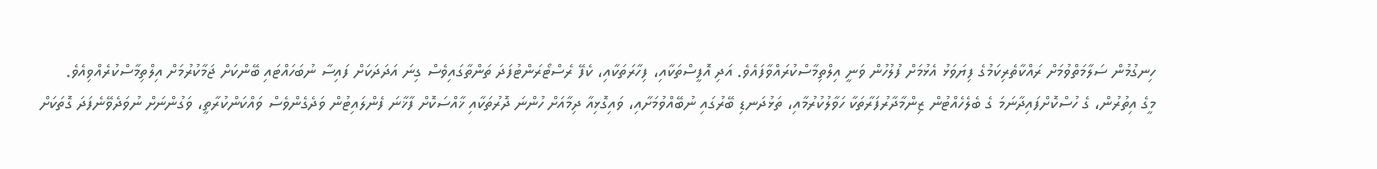ހިނގުމުން ސަލާމަތްވުމަށް ރައްކާތެރިކަމުގެ ފިޔަވަޅު އެޅުމަށް ފުލުހުން ވަނީ އިލްތިމާސްކުރައްވާފައެވެ. އަދި އޮފީސްތަކާއި، ފިހާރަތަކާއި، ކެފޭ ރެސްޓޯރަންޓުފަދަ ތަންތާގައިވެސް ގިނަ އަދަދަކަށް ފައިސާ ނުބަހައްޓައި ބޭންކަށް ޖަމާކުރުމަށް އިލްތިމާސްކުރެއްވިއެވެ.
މީގެ އިތުރުން، ގެ ހުސްކޮށްފައިދާނަމަ ގެ ބެލެހެއްޓުން ޒިންމާދާރުފަރާތަކާ ހަވާލުކުރުމާއި، ތަޅުދަނޑި ބޭރުގައި ނުބޭއްވުމަށާއި، ވައިގޮޅިއާ ދިމާއަށް ހުންނަ ދޮރުތަކާއި ޚާއްސަކޮށް ފާޚާނަ ފެންލައިޓުން ވަދެގެންވެސް ވައްކަންކުރާތީ، ވަގުންނަށް ނުވަދެވޭނެފަދަ ގޮތަކަށް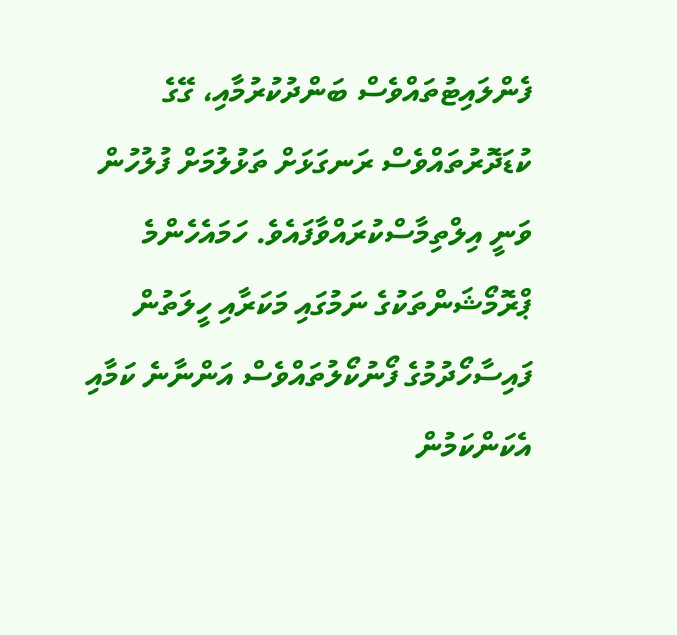ފެންލައިޓުތައްވެސް ބަންދުކުރުމާއި، ގޭގެ ކުޑަދޮރުތައްވެސް ރަނގަޅަށް ތަޅުލުމަށް ފުލުހުން ވަނީ އިލްތިމާސްކުރައްވާފައެވެ. ހަމައެހެންމެ ޕްރޮމޯޝަންތަކުގެ ނަމުގައި މަކަރާއި ހީލަތުން ފައިސާހޯދުމުގެ ފޯނުކޯލުތައްވެސް އަންނާނެ ކަމާއި އެކަންކަމުން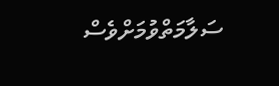ސަލާމަތްވުމަށްވެސް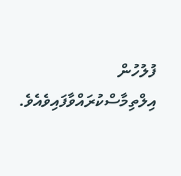ފުލުހުން އިލްތިމާސްކުރައްވާފައިވެއެވެ.